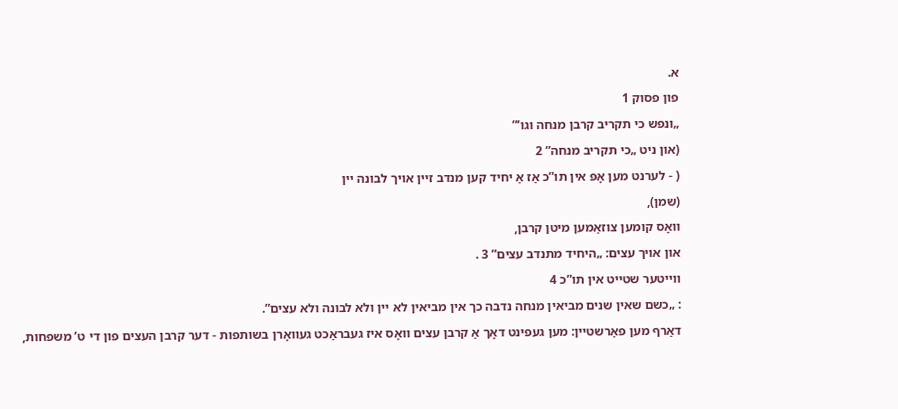א.
פון פסוק 1
„ונפש כי תקריב קרבן מנחה וגו’”
(און ניט „כי תקריב מנחה” 2
( - לערנט מען אָפּ אין תו”כ אַז אַ יחיד קען מנדב זיין אויך לבונה יין
(שמן),
וואָס קומען צוזאַמען מיטן קרבן,
און אויך עצים: „היחיד מתנדב עצים” 3 .
ווייטער שטייט אין תו”כ 4
: „כשם שאין שנים מביאין מנחה נדבה כך אין מביאין לא יין ולא לבונה ולא עצים”.
דאַרף מען פאַרשטיין: מען געפינט דאָך אַ קרבן עצים וואָס איז געבראַכט געוואָרן בשותפות - דער קרבן העצים פון די ט’ משפחות,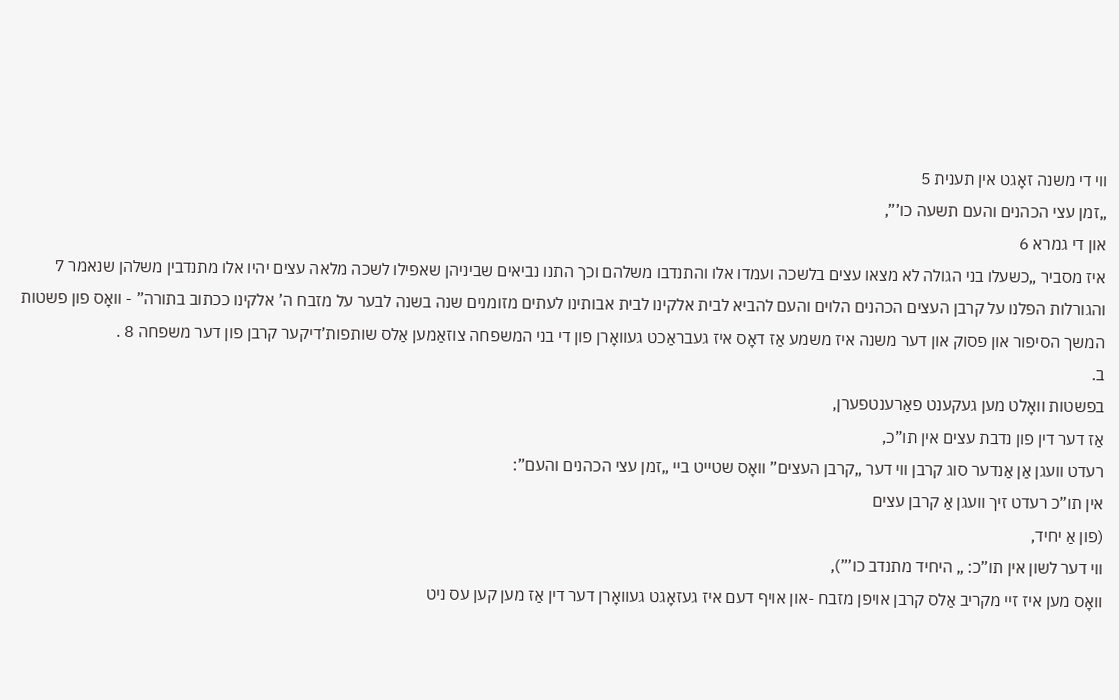ווי די משנה זאָגט אין תענית 5
„זמן עצי הכהנים והעם תשעה כו’”,
און די גמרא 6
איז מסביר „כשעלו בני הגולה לא מצאו עצים בלשכה ועמדו אלו והתנדבו משלהם וכך התנו נביאים שביניהן שאפילו לשכה מלאה עצים יהיו אלו מתנדבין משלהן שנאמר 7
והגורלות הפלנו על קרבן העצים הכהנים הלוים והעם להביא לבית אלקינו לבית אבותינו לעתים מזומנים שנה בשנה לבער על מזבח ה’ אלקינו ככתוב בתורה” - וואָס פון פשטות המשך הסיפור און פסוק און דער משנה איז משמע אַז דאָס איז געבראַכט געוואָרן פון די בני המשפחה צוזאַמען אַלס שותפות’דיקער קרבן פון דער משפחה 8 .
ב.
בפשטות וואָלט מען געקענט פאַרענטפערן,
אַז דער דין פון נדבת עצים אין תו”כ,
רעדט וועגן אַן אַנדער סוג קרבן ווי דער „קרבן העצים” וואָס שטייט ביי „זמן עצי הכהנים והעם”:
אין תו”כ רעדט זיך וועגן אַ קרבן עצים
(פון אַ יחיד,
ווי דער לשון אין תו”כ: „ היחיד מתנדב כו’”),
וואָס מען איז זיי מקריב אַלס קרבן אויפן מזבח -און אויף דעם איז געזאָגט געוואָרן דער דין אַז מען קען עס ניט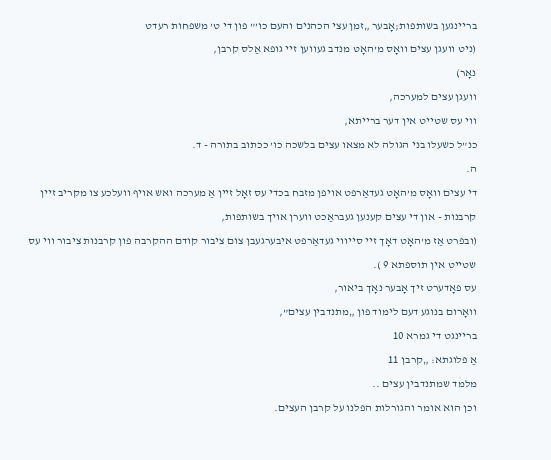בריינגען בשותפות;אָבער „זמן עצי הכהנים והעם כו’” פון די ט’ משפחות רעדט
(ניט וועגן עצים וואָס מ’האָט מנדב געווען זיי גופא אַלס קרבן,
נאָר)
וועגן עצים למערכה,
ווי עס שטייט אין דער ברייתא,
כנ”ל כשעלו בני הגולה לא מצאו עצים בלשכה כו’ ככתוב בתורה - ד.
ה.
די עצים וואָס מ’האָט געדאַרפט אויפן מזבח בכדי עס זאָל זיין אַ מערכה ואש אויף וועלכע צו מקריב זיין קרבנות - און די עצים קענען געבראַכט ווערן אויך בשותפות,
(ובפרט אַז מ’האָט דאָך זיי סייווי געדאַרפט איבערגעבן צום ציבור קודם ההקרבה פון קרבנות ציבור ווי עס שטייט אין תוספתא 9 ).
עס פאָדערט זיך אָבער נאָך ביאור,
וואָרום בנוגע דעם לימוד פון „מתנדבין עצים”,
בריינגט די גמרא 10
אַ פלוגתא: „קרבן 11
מלמד שמתנדבין עצים ..
וכן הוא אומר והגורלות הפלנו על קרבן העצים.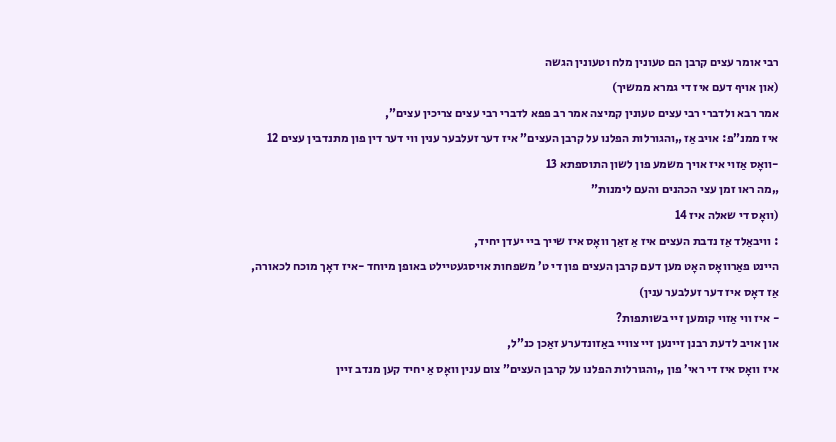רבי אומר עצים קרבן הם טעונין מלח וטעונין הגשה
(און אויף דעם איז די גמרא ממשיך)
אמר רבא ולדברי רבי עצים טעונין קמיצה אמר רב פפא לדברי רבי עצים צריכין עצים”,
איז ממנ”פ: אויב אַז „והגורלות הפלנו על קרבן העצים” איז דער זעלבער ענין ווי דער דין פון מתנדבין עצים 12
-וואָס אַזוי איז אויך משמע פון לשון התוספתא 13
„מה ראו זמן עצי הכהנים והעם לימנות”
(וואָס די שאלה איז 14
: וויבאַלד אַז נדבת העצים איז אַ זאַך וואָס איז שייך ביי יעדן יחיד,
היינט פאַרוואָס האָט מען דעם קרבן העצים פון די ט’ משפחות אויסגעטיילט באופן מיוחד -איז דאָך מוכח לכאורה,
אַז דאָס איז דער זעלבער ענין)
- איז ווי אַזוי קומען זיי בשותפות?
און אויב לדעת רבנן זיינען זיי צוויי באַזונדערע זאַכן כנ”ל,
איז וואָס איז די ראי’ פון „והגורלות הפלנו על קרבן העצים” צום ענין וואָס אַ יחיד קען מנדב זיין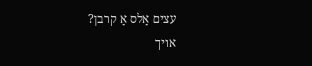עצים אַלס אַ קרבן?
אויך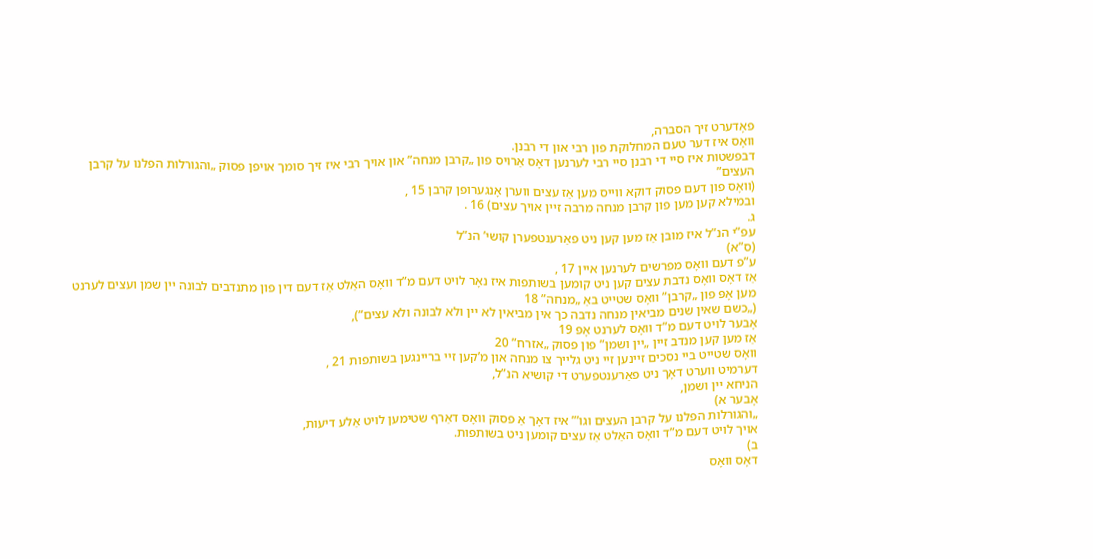פאָדערט זיך הסברה,
וואָס איז דער טעם המחלוקת פון רבי און די רבנן.
דבפשטות איז סיי די רבנן סיי רבי לערנען דאָס אַרויס פון „קרבן מנחה” און אויך רבי איז זיך סומך אויפן פסוק „והגורלות הפלנו על קרבן העצים”
(וואָס פון דעם פסוק דוקא ווייס מען אַז עצים ווערן אָנגערופן קרבן 15 ,
ובמילא קען מען פון קרבן מנחה מרבה זיין אויך עצים) 16 .
ג.
עפ”י הנ”ל איז מובן אַז מען קען ניט פאַרענטפערן קושי’ הנ”ל
(ס”א)
ע”פ דעם וואָס מפרשים לערנען איין 17 ,
אַז דאָס וואָס נדבת עצים קען ניט קומען בשותפות איז נאָר לויט דעם מ”ד וואָס האַלט אַז דעם דין פון מתנדבים לבונה יין שמן ועצים לערנט מען אָפּ פון „קרבן” וואָס שטייט באַ „מנחה” 18
(„כשם שאין שנים מביאין מנחה נדבה כך אין מביאין לא יין ולא לבונה ולא עצים”),
אָבער לויט דעם מ”ד וואָס לערנט אָפּ 19
אַז מען קען מנדב זיין „יין ושמן” פון פסוק „אזרח” 20
וואָס שטייט ביי נסכים זיינען זיי ניט גלייך צו מנחה און מ’קען זיי בריינגען בשותפות 21 ,
דערמיט ווערט דאָך ניט פאַרענטפערט די קושיא הנ”ל,
הניחא יין ושמן,
אָבער א)
„והגורלות הפלנו על קרבן העצים וגו’” איז דאָך אַ פסוק וואָס דאַרף שטימען לויט אַלע דיעות,
אויך לויט דעם מ”ד וואָס האַלט אַז עצים קומען ניט בשותפות.
ב)
דאָס וואָס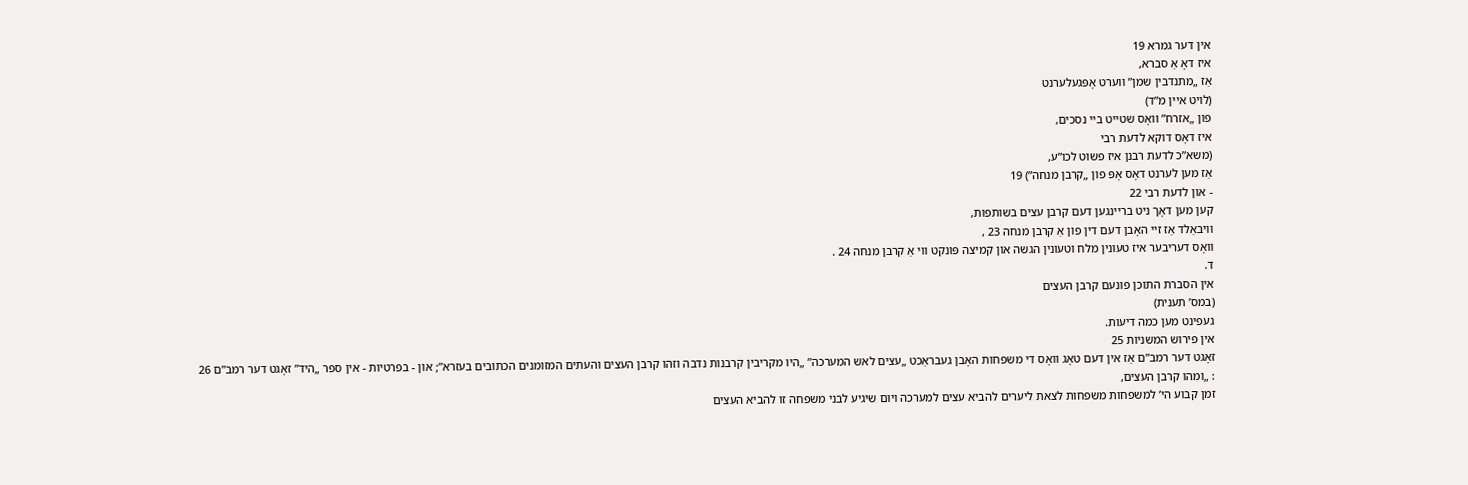אין דער גמרא 19
איז דאָ אַ סברא,
אַז „מתנדבין שמן” ווערט אָפּגעלערנט
(לויט איין מ”ד)
פון „אזרח” וואָס שטייט ביי נסכים,
איז דאָס דוקא לדעת רבי
(משא”כ לדעת רבנן איז פשוט לכו”ע,
אַז מען לערנט דאָס אָפּ פון „קרבן מנחה”) 19
- און לדעת רבי 22
קען מען דאָך ניט בריינגען דעם קרבן עצים בשותפות,
וויבאַלד אַז זיי האָבן דעם דין פון אַ קרבן מנחה 23 ,
וואָס דעריבער איז טעונין מלח וטעונין הגשה און קמיצה פּונקט ווי אַ קרבן מנחה 24 .
ד.
אין הסברת התוכן פונעם קרבן העצים
(במס’ תענית)
געפינט מען כמה דיעות.
אין פירוש המשניות 25
זאָגט דער רמב”ם אַז אין דעם טאָג וואָס די משפחות האָבן געבראַכט „עצים לאש המערכה” „היו מקריבין קרבנות נדבה וזהו קרבן העצים והעתים המזומנים הכתובים בעזרא”; און - בפרטיות - אין ספר „היד” זאָגט דער רמב”ם 26
: „ומהו קרבן העצים,
זמן קבוע הי’ למשפחות משפחות לצאת ליערים להביא עצים למערכה ויום שיגיע לבני משפחה זו להביא העצים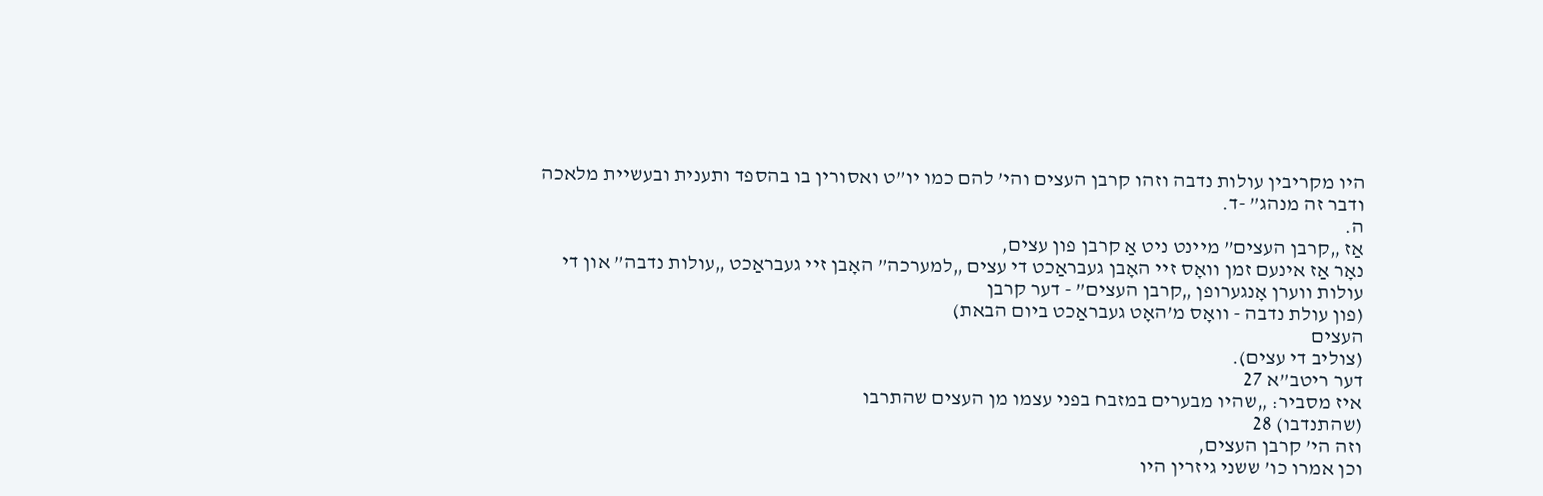היו מקריבין עולות נדבה וזהו קרבן העצים והי’ להם כמו יו”ט ואסורין בו בהספד ותענית ובעשיית מלאכה ודבר זה מנהג” -ד.
ה.
אַז „קרבן העצים” מיינט ניט אַ קרבן פון עצים,
נאָר אַז אינעם זמן וואָס זיי האָבן געבראַכט די עצים „למערכה” האָבן זיי געבראַכט „עולות נדבה” און די עולות ווערן אָנגערופן „קרבן העצים” - דער קרבן
(פון עולת נדבה - וואָס מ’האָט געבראַכט ביום הבאת)
העצים
(צוליב די עצים).
דער ריטב”א 27
איז מסביר: „שהיו מבערים במזבח בפני עצמו מן העצים שהתרבו
(שהתנדבו) 28
וזה הי’ קרבן העצים,
וכן אמרו כו’ ששני גיזרין היו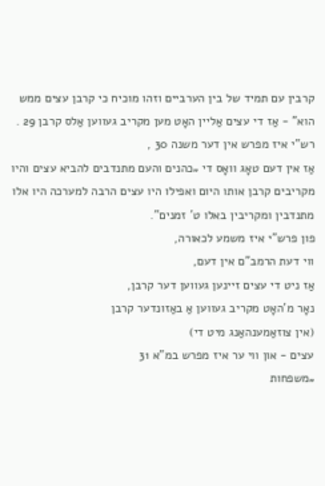קרבין עם תמיד של בין הערביים וזהו מוכיח כי קרבן עצים ממש הוא” - אַז די עצים אַליין האָט מען מקריב געווען אַלס קרבן 29 .
רש”י איז מפרש אין דער משנה 30 ,
אַז אין דעם טאָג וואָס די „כהנים והעם מתנדבים להביא עצים והיו מקריבים קרבן אותו היום ואפילו היו עצים הרבה למערכה היו אלו מתנדבין ומקריבין באלו ט’ זמנים”.
פון פרש”י איז משמע לכאורה,
ווי דעת הרמב”ם אין דעם,
אַז ניט די עצים זיינען געווען דער קרבן,
נאָר מ’האָט מקריב געווען אַ באַזונדער קרבן
(אין צוזאַמענהאַנג מיט די)
עצים - און ווי ער איז מפרש במ”א 31
„משפחות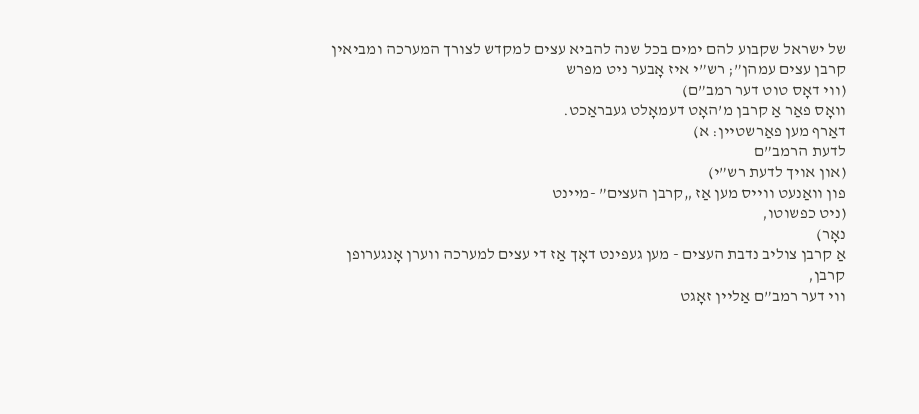של ישראל שקבוע להם ימים בכל שנה להביא עצים למקדש לצורך המערכה ומביאין קרבן עצים עמהן”; רש”י איז אָבער ניט מפרש
(ווי דאָס טוט דער רמב”ם)
וואָס פאַר אַ קרבן מ’האָט דעמאָלט געבראַכט.
דאַרף מען פאַרשטיין: א)
לדעת הרמב”ם
(און אויך לדעת רש”י)
פון וואַנעט ווייס מען אַז „קרבן העצים” -מיינט
(ניט כפשוטו,
נאָר)
אַ קרבן צוליב נדבת העצים - מען געפינט דאָך אַז די עצים למערכה ווערן אָנגערופן קרבן,
ווי דער רמב”ם אַליין זאָגט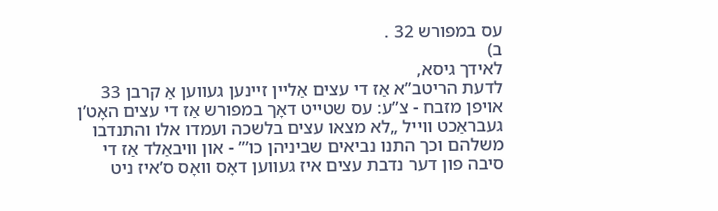עס במפורש 32 .
ב)
לאידך גיסא,
לדעת הריטב”א אַז די עצים אַליין זיינען געווען אַ קרבן 33
אויפן מזבח - צ”ע: עס שטייט דאָך במפורש אַז די עצים האָט’ן געבראַכט ווייל „לא מצאו עצים בלשכה ועמדו אלו והתנדבו משלהם וכך התנו נביאים שביניהן כו’” - און וויבאַלד אַז די סיבה פון דער נדבת עצים איז געווען דאָס וואָס ס’איז ניט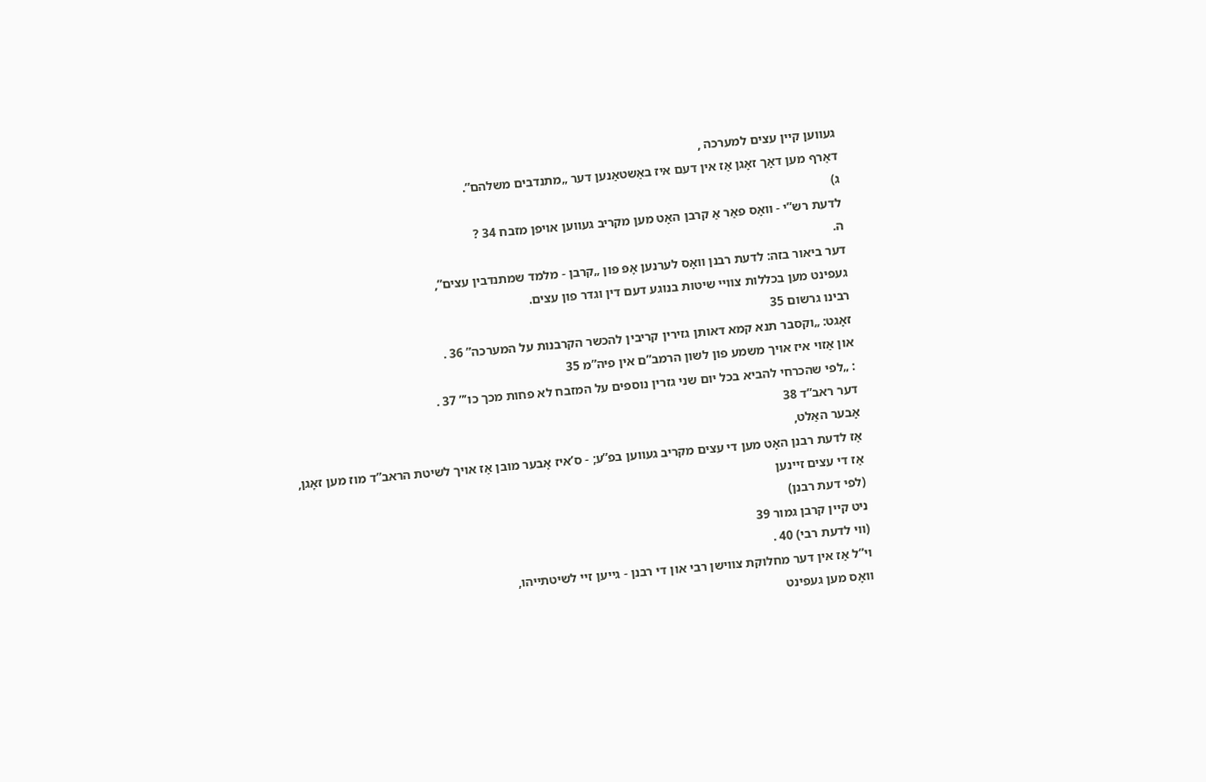געווען קיין עצים למערכה ,
דאַרף מען דאָך זאָגן אַז אין דעם איז באַשטאַנען דער „מתנדבים משלהם”.
ג)
לדעת רש”י - וואָס פאַר אַ קרבן האָט מען מקריב געווען אויפן מזבח 34 ?
ה.
דער ביאור בזה: לדעת רבנן וואָס לערנען אָפּ פון „קרבן - מלמד שמתנדבין עצים”,
געפינט מען בכללות צוויי שיטות בנוגע דעם דין וגדר פון עצים.
רבינו גרשום 35
זאָגט: „וקסבר תנא קמא דאותן גזירין קריבין להכשר הקרבנות על המערכה” 36 .
און אַזוי איז אויך משמע פון לשון הרמב”ם אין פיה”מ 35
: „לפי שהכרחי להביא בכל יום שני גזרין נוספים על המזבח לא פחות מכך כו’” 37 .
דער ראב”ד 38
אָבער האַלט,
אַז לדעת רבנן האָט מען די עצים מקריב געווען בפ”ע; - ס’איז אָבער מובן אַז אויך לשיטת הראב”ד מוז מען זאָגן,
אַז די עצים זיינען
(לפי דעת רבנן)
ניט קיין קרבן גמור 39
(ווי לדעת רבי) 40 .
וי”ל אַז אין דער מחלוקת צווישן רבי און די רבנן - גייען זיי לשיטתייהו,
וואָס מען געפינט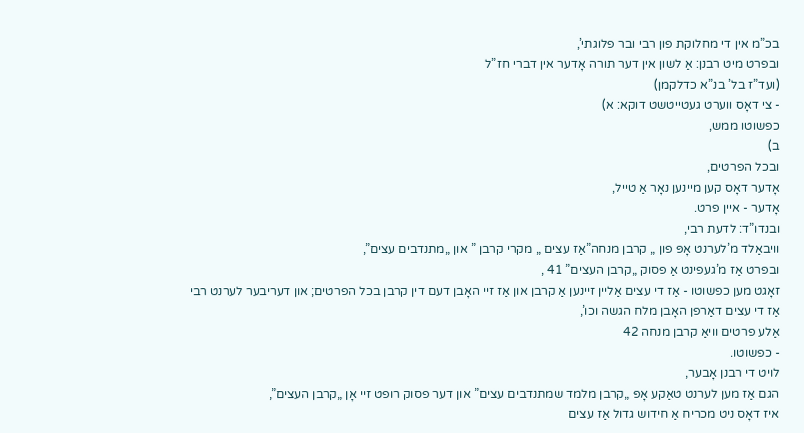בכ”מ אין די מחלוקת פון רבי ובר פלוגתי’,
ובפרט מיט רבנן: אַ לשון אין דער תורה אָדער אין דברי חז”ל
(ועד”ז בל’ בנ”א כדלקמן)
- צי דאָס ווערט געטייטשט דוקא: א)
כפשוטו ממש,
ב)
ובכל הפרטים,
אָדער דאָס קען מיינען נאָר אַ טייל,
אָדער - איין פרט.
ובנדו”ד: לדעת רבי,
וויבאַלד מ’לערנט אָפּ פון „ קרבן מנחה”אַז עצים „ מקרי קרבן ” און „מתנדבים עצים”,
ובפרט אַז מ’געפינט אַ פסוק „קרבן העצים” 41 ,
זאָגט מען כפשוטו - אַז די עצים אַליין זיינען אַ קרבן און אַז זיי האָבן דעם דין קרבן בכל הפרטים; און דעריבער לערנט רבי אַז די עצים דאַרפן האָבן מלח הגשה וכו’,
אַלע פרטים וויאַ קרבן מנחה 42
- כפשוטו.
לויט די רבנן אָבער,
הגם אַז מען לערנט טאַקע אָפּ „קרבן מלמד שמתנדבים עצים” און דער פסוק רופט זיי אָן „קרבן העצים”,
איז דאָס ניט מכריח אַ חידוש גדול אַז עצים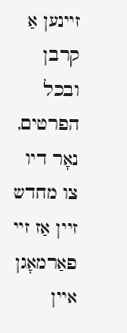זיינען אַ קרבן ובכל הפרטים,
נאָר דיו צו מחדש זיין אַז זיי פאַרמאָגן איין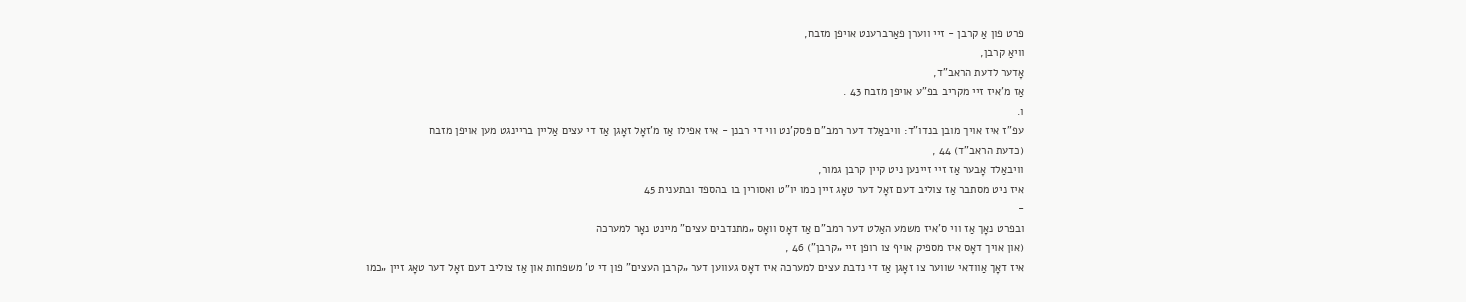פרט פון אַ קרבן - זיי ווערן פאַרברענט אויפן מזבח,
וויאַ קרבן,
אָדער לדעת הראב”ד,
אַז מ’איז זיי מקריב בפ”ע אויפן מזבח 43 .
ו.
עפ”ז איז אויך מובן בנדו”ד: וויבאַלד דער רמב”ם פּסק’נט ווי די רבנן - איז אפילו אַז מ’זאָל זאָגן אַז די עצים אַליין בריינגט מען אויפן מזבח
(כדעת הראב”ד) 44 ,
וויבאַלד אָבער אַז זיי זיינען ניט קיין קרבן גמור,
איז ניט מסתבר אַז צוליב דעם זאָל דער טאָג זיין כמו יו”ט ואסורין בו בהספד ובתענית 45
-
ובפרט נאָך אַז ווי ס’איז משמע האַלט דער רמב”ם אַז דאָס וואָס „מתנדבים עצים” מיינט נאָר למערכה
(און אויך דאָס איז מספיק אויף צו רופן זיי „קרבן”) 46 ,
איז דאָך אַוודאי שווער צו זאָגן אַז די נדבת עצים למערכה איז דאָס געווען דער „קרבן העצים” פון די ט’ משפחות און אַז צוליב דעם זאָל דער טאָג זיין „כמו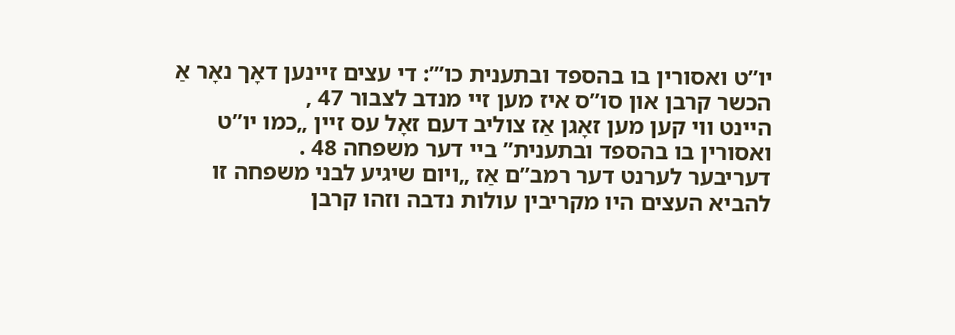יו”ט ואסורין בו בהספד ובתענית כו’”: די עצים זיינען דאָך נאָר אַ הכשר קרבן און סו”ס איז מען זיי מנדב לצבור 47 ,
היינט ווי קען מען זאָגן אַז צוליב דעם זאָל עס זיין „כמו יו”ט ואסורין בו בהספד ובתענית” ביי דער משפחה 48 .
דעריבער לערנט דער רמב”ם אַז „ויום שיגיע לבני משפחה זו להביא העצים היו מקריבין עולות נדבה וזהו קרבן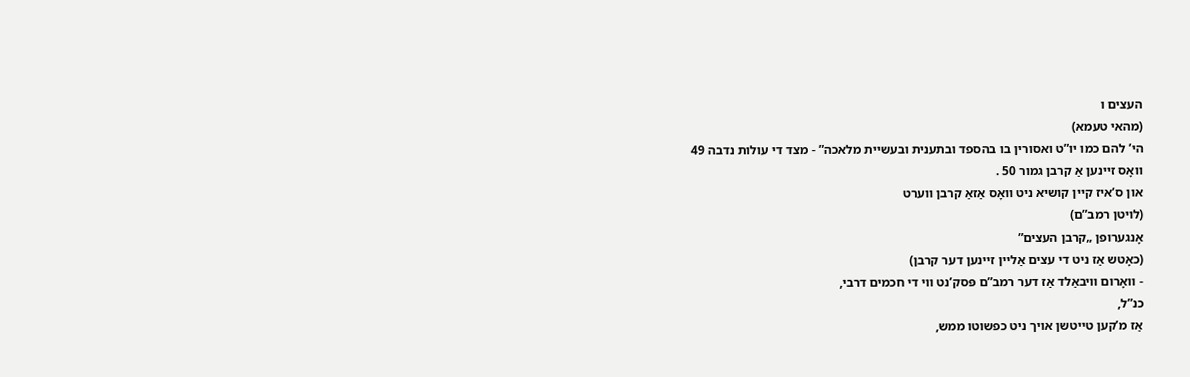העצים ו
(מהאי טעמא)
הי’ להם כמו יו”ט ואסורין בו בהספד ובתענית ובעשיית מלאכה” - מצד די עולות נדבה 49
וואָס זיינען אַ קרבן גמור 50 .
און ס’איז קיין קושיא ניט וואָס אַזאַ קרבן ווערט
(לויטן רמב”ם)
אָנגערופן „קרבן העצים”
(כאָטש אַז ניט די עצים אַליין זיינען דער קרבן)
- וואָרום וויבאַלד אַז דער רמב”ם פּסק’נט ווי די חכמים דרבי,
כנ”ל,
אַז מ’קען טייטשן אויך ניט כפשוטו ממש,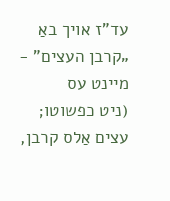עד”ז אויך באַ „קרבן העצים” - מיינט עס
(ניט כפשוטו; עצים אַלס קרבן,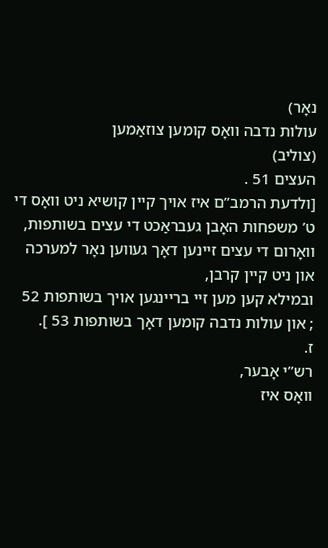נאָר)
עולות נדבה וואָס קומען צוזאַמען
(צוליב)
העצים 51 .
[ולדעת הרמב”ם איז אויך קיין קושיא ניט וואָס די ט’ משפחות האָבן געבראַכט די עצים בשותפות,
וואָרום די עצים זיינען דאָך געווען נאָר למערכה און ניט קיין קרבן,
ובמילא קען מען זיי בריינגען אויך בשותפות 52
; און עולות נדבה קומען דאָך בשותפות 53 ].
ז.
רש”י אָבער,
וואָס איז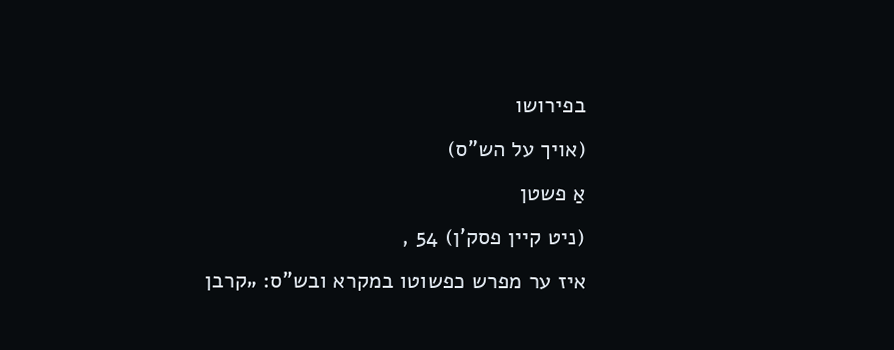בפירושו
(אויך על הש”ס)
אַ פשטן
(ניט קיין פסק’ן) 54 ,
איז ער מפרש כפשוטו במקרא ובש”ס: „קרבן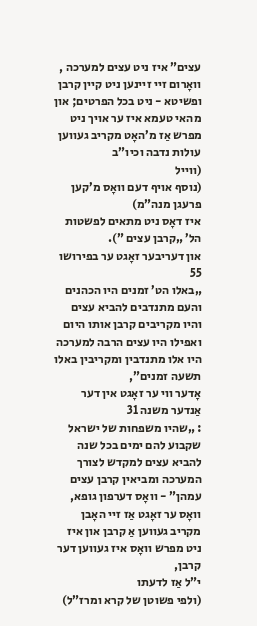עצים” איז ניט עצים למערכה ,
וואָרום זיי זיינען ניט קיין קרבן ופשיטא - ניט בכל הפרטים; און מהאי טעמא איז ער אויך ניט מפרש אַז מ’האָט מקריב געווען עולות נדבה וכיו”ב
(ווייל
(נוסף אויף דעם וואָס מ’קען פרעגן מנה”מ)
איז דאָס ניט מתאים לפשטות הל’ „קרבן עצים ”).
און דעריבער זאָגט ער בפירושו 55
„באלו הט’ זמנים היו הכהנים והעם מתנדבים להביא עצים והיו מקריבים קרבן אותו היום ואפילו היו עצים הרבה למערכה היו אלו מתנדבין ומקריבין באלו תשעה זמנים”,
אָדער ווי ער זאָגט אין דער אַנדער משנה 31
: „שהיו משפחות של ישראל שקבוע להם ימים בכל שנה להביא עצים למקדש לצורך המערכה ומביאין קרבן עצים עמהן” - וואָס דערפון גופא,
וואָס ער זאָגט אַז זיי האָבן מקריב געווען אַ קרבן און איז ניט מפרש וואָס איז געווען דער קרבן,
י”ל אַז לדעתו
(ולפי פשוטן של קרא ומרז”ל)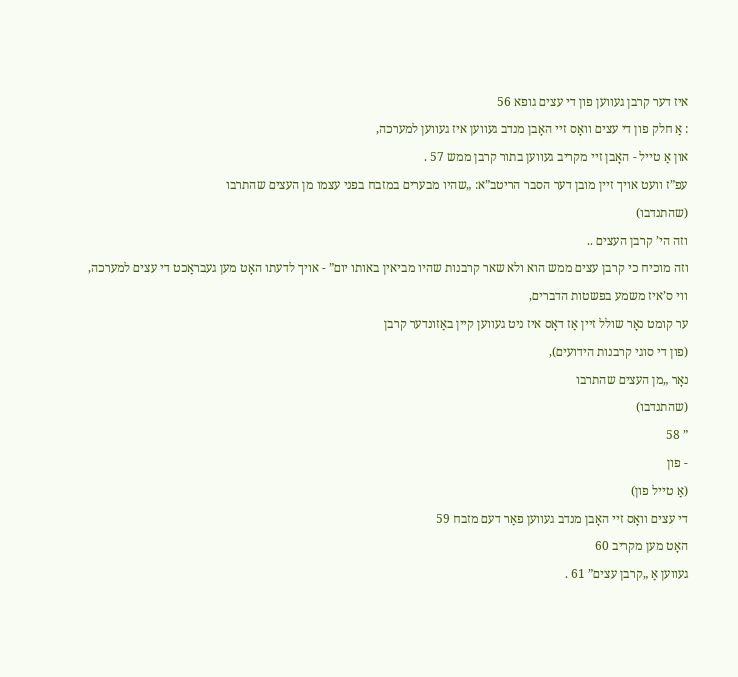איז דער קרבן געווען פון די עצים גופא 56
: אַ חלק פון די עצים וואָס זיי האָבן מנדב געווען איז געווען למערכה,
און אַ טייל - האָבן זיי מקריב געווען בתור קרבן ממש 57 .
עפ”ז וועט אויך זיין מובן דער הסבר הריטב”א: „שהיו מבערים במזבח בפני עצמו מן העצים שהתרבו
(שהתנדבו)
וזה הי’ קרבן העצים ..
וזה מוכיח כי קרבן עצים ממש הוא ולא שאר קרבנות שהיו מביאין באותו יום” - אויך לדעתו האָט מען געבראַכט די עצים למערכה,
ווי ס’איז משמע בפשטות הדברים,
ער קומט נאָר שולל זיין אַז דאָס איז ניט געווען קיין באַזונדער קרבן
(פון די סוגי קרבנות הידועים),
נאָר „מן העצים שהתרבו
(שהתנדבו)
” 58
- פון
(אַ טייל פון)
די עצים וואָס זיי האָבן מנדב געווען פאַר דעם מזבח 59
האָט מען מקריב 60
געווען אַ „קרבן עצים” 61 .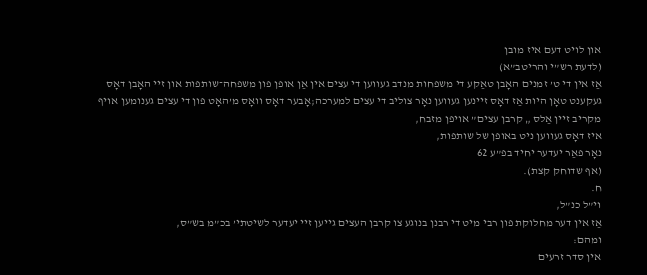און לויט דעם איז מובן
(לדעת רש”י והריטב”א)
אַז אין די ט’ זמנים האָבן טאַקע די משפחות מנדב געווען די עצים אין אַן אופן פון משפחה־שותפות און זיי האָבן דאָס געקענט טאָן היות אַז דאָס זיינען געווען נאָר צוליב די עצים למערכה;אָבער דאָס וואָס מ’האָט פון די עצים גענומען אויף מקריב זיין אַלס „ קרבן עצים” אויפן מזבח,
איז דאָס געווען ניט באופן של שותפות,
נאָר פאַר יעדער יחיד בפ”ע 62
(אף שדוחק קצת).
ח.
וי”ל כנ”ל,
אַז אין דער מחלוקת פון רבי מיט די רבנן בנוגע צו קרבן העצים גייען זיי יעדער לשיטתי’ בכ”מ בש”ס,
ומהם:
אין סדר זרעים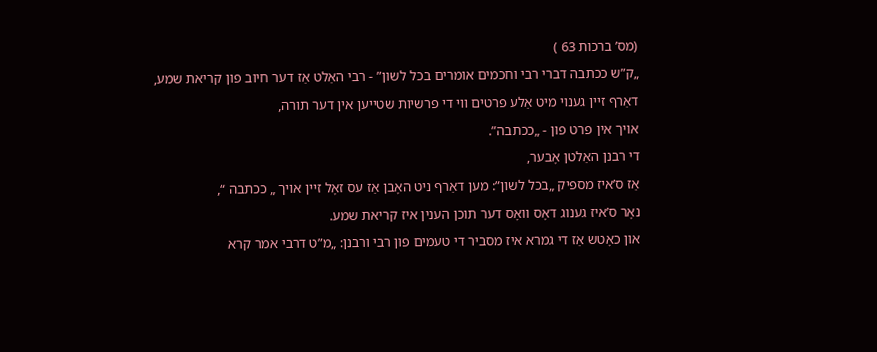(מס’ ברכות 63 )
„ק”ש ככתבה דברי רבי וחכמים אומרים בכל לשון” - רבי האַלט אַז דער חיוב פון קריאת שמע,
דאַרף זיין גענוי מיט אַלע פרטים ווי די פרשיות שטייען אין דער תורה,
אויך אין פרט פון - „ככתבה”.
די רבנן האַלטן אָבער,
אַז ס’איז מספיק „בכל לשון”: מען דאַרף ניט האָבן אַז עס זאָל זיין אויך „ ככתבה “,
נאָר ס’איז גענוג דאָס וואָס דער תוכן הענין איז קריאת שמע.
און כאָטש אַז די גמרא איז מסביר די טעמים פון רבי ורבנן: „מ”ט דרבי אמר קרא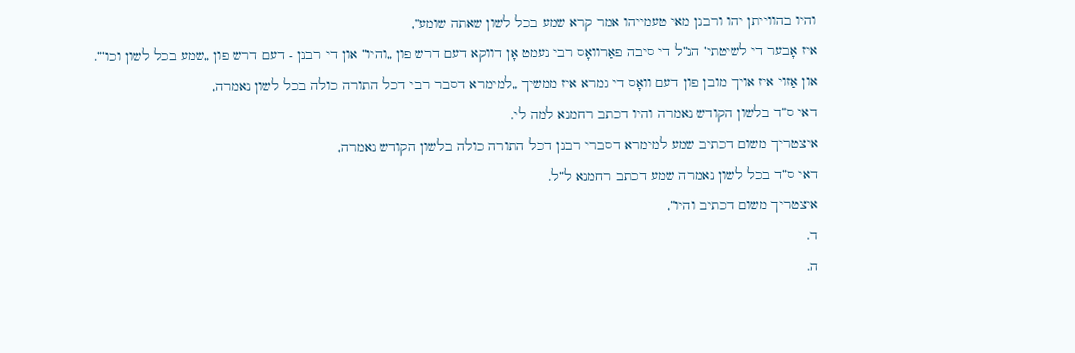והיו בהווייתן יהו ורבנן מאי טעמייהו אמר קרא שמע בכל לשון שאתה שומע”,
איז אָבער די לשיטתי’ הנ”ל די סיבה פאַרוואָס רבי נעמט אָן דווקא דעם דרש פון „והיו” און די רבנן - דעם דרש פון „שמע בכל לשון וכו’”.
און אַזוי איז אויך מובן פון דעם וואָס די גמרא איז ממשיך „למימרא דסבר רבי דכל התורה כולה בכל לשון נאמרה,
דאי ס”ד בלשון הקודש נאמרה והיו דכתב רחמנא למה לי.
איצטריך משום דכתיב שמע למימרא דסברי רבנן דכל התורה כולה בלשון הקודש נאמרה,
דאי ס”ד בכל לשון נאמרה שמע דכתב רחמנא ל”ל.
איצטריך משום דכתיב והיו”,
ד.
ה.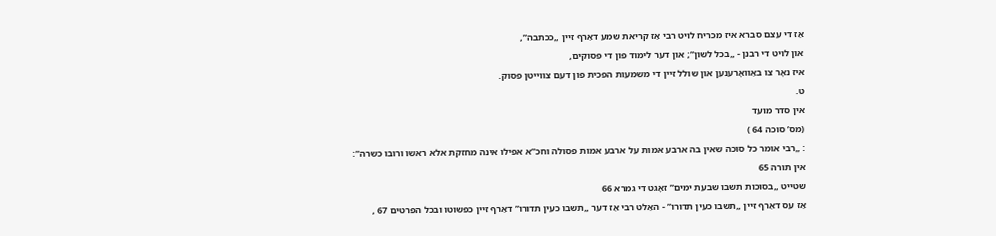אַז די עצם סברא איז מכריח לויט רבי אַז קריאת שמע דאַרף זיין „ככתבה”,
און לויט די רבנן - „בכל לשון”; און דער לימוד פון די פסוקים,
איז נאָר צו באַוואָרענען און שולל זיין די משמעות הפכית פון דעם צווייטן פסוק.
ט.
אין סדר מועד
(מס’ סוכה 64 )
: „רבי אומר כל סוכה שאין בה ארבע אמות על ארבע אמות פסולה וחכ”א אפילו אינה מחזקת אלא ראשו ורובו כשרה”:
אין תורה 65
שטייט „בסוכות תשבו שבעת ימים” זאָגט די גמרא 66
אַז עס דאַרף זיין „תשבו כעין תדורו” - האַלט רבי אַז דער „תשבו כעין תדורו” דאַרף זיין כפשוטו ובכל הפרטים 67 ,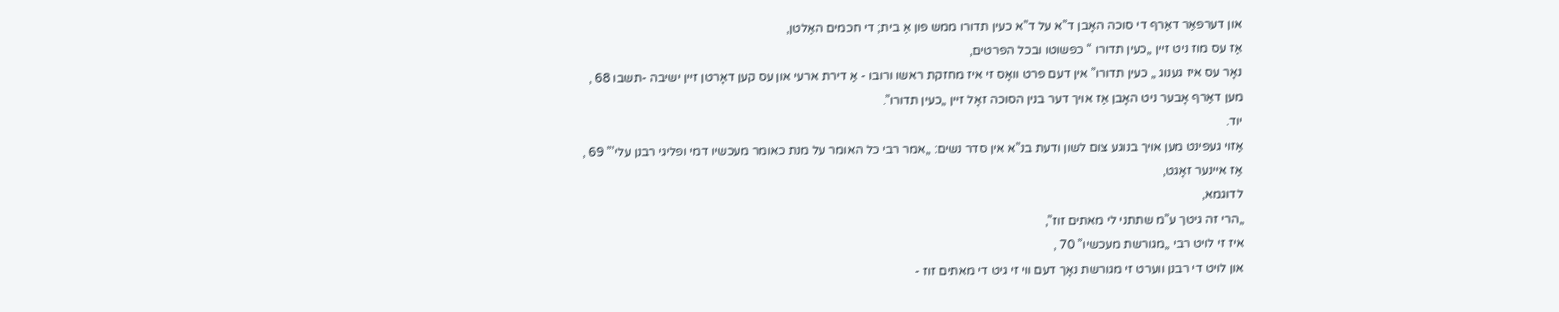און דערפאַר דאַרף די סוכה האָבן ד”א על ד”א כעין תדורו ממש פון אַ בית; די חכמים האַלטן,
אַז עס מוז ניט זיין „כעין תדורו “ כפשוטו ובכל הפרטים,
נאָר עס איז גענוג „ כעין תדורו” אין דעם פרט וואָס זי איז מחזקת ראשו ורובו - אַ דירת ארעי און עס קען דאָרטן זיין ישיבה -תשבו 68 ,
מען דאַרף אָבער ניט האָבן אַז אויך דער בנין הסוכה זאָל זיין „כעין תדורו”.
יוד.
אַזוי געפינט מען אויך בנוגע צום לשון ודעת בנ”א אין סדר נשים: „אמר רבי כל האומר על מנת כאומר מעכשיו דמי ופליגי רבנן עלי’” 69 ,
אַז איינער זאָגט,
לדוגמא,
„הרי זה גיטך ע”מ שתתני לי מאתים זוז”,
איז זי לויט רבי „מגורשת מעכשיו” 70 ,
און לויט די רבנן ווערט זי מגורשת נאָך דעם ווי זי גיט די מאתים זוז -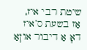שיטת רבי איז,
אַז בשעת ס’איז דאָ אַ דיבור אוןאַ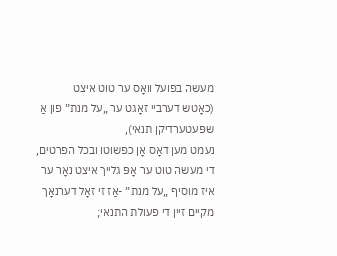מעשה בפועל וואָס ער טוט איצט
(כאָטש דערביי זאָגט ער „על מנת” פון אַ שפּעטערדיקן תנאי),
נעמט מען דאָס אָן כפשוטו ובכל הפרטים,
די מעשה טוט ער אָפּ גלייך איצט נאָר ער איז מוסיף „על מנת” -אַז זי זאָל דערנאָך מקיים זיין די פעולת התנאי;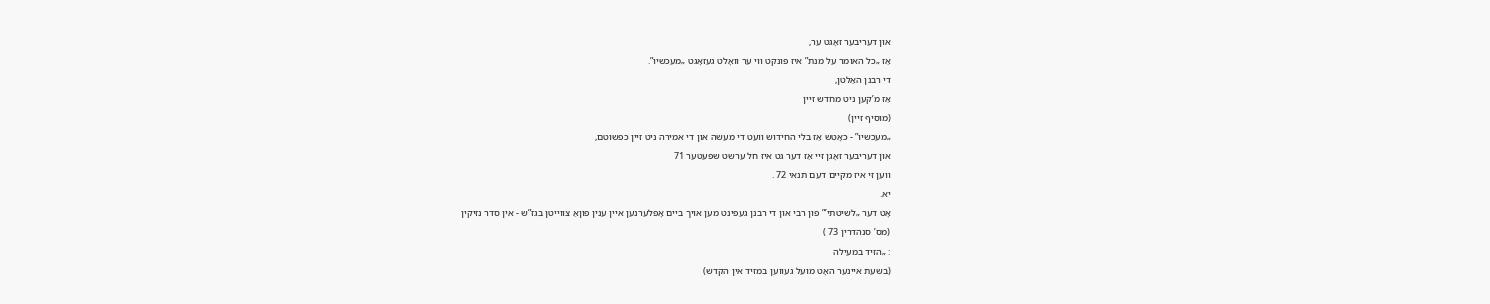און דעריבער זאָגט ער,
אַז „כל האומר על מנת” איז פּונקט ווי ער וואָלט געזאָגט „מעכשיו”.
די רבנן האַלטן,
אַז מ’קען ניט מחדש זיין
(מוסיף זיין)
„מעכשיו” - כאָטש אַז בלי החידוש וועט די מעשה און די אמירה ניט זיין כפשוטם,
און דעריבער זאָגן זיי אַז דער גט איז חל ערשט שפּעטער 71
ווען זי איז מקיים דעם תנאי 72 .
יא.
אָט דער „לשיטתי’” פון רבי און די רבנן געפינט מען אויך ביים אָפּלערנען איין ענין פוןאַ צווייטן בגז”ש - אין סדר נזיקין
(מס’ סנהדרין 73 )
: „הזיד במעילה
(בשעת איינער האָט מועל געווען במזיד אין הקדש)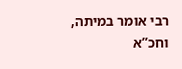רבי אומר במיתה,
וחכ”א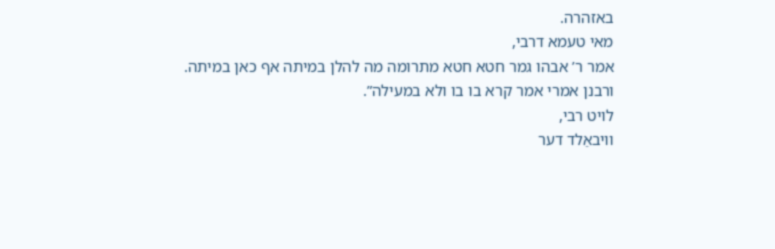באזהרה.
מאי טעמא דרבי,
אמר ר’ אבהו גמר חטא חטא מתרומה מה להלן במיתה אף כאן במיתה.
ורבנן אמרי אמר קרא בו בו ולא במעילה”.
לויט רבי,
וויבאַלד דער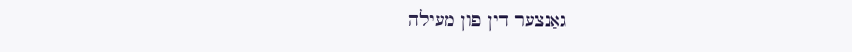גאַנצער דין פון מעילה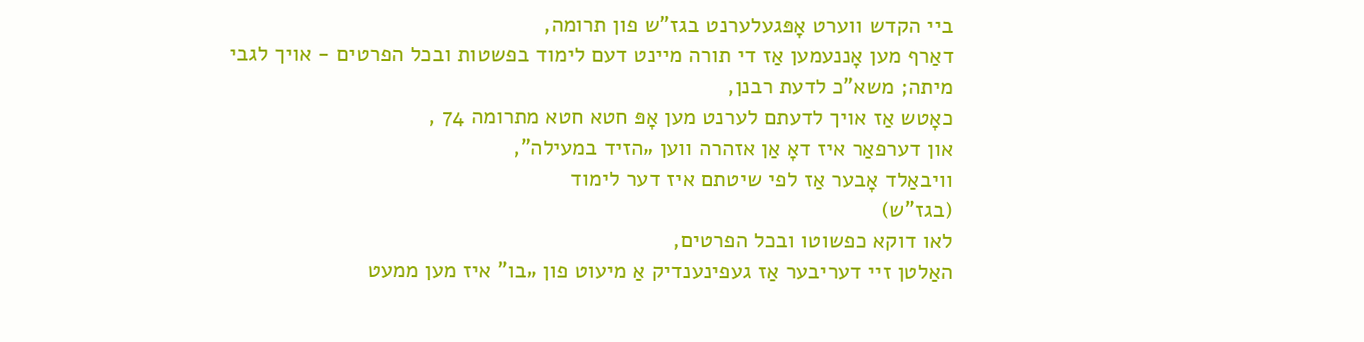ביי הקדש ווערט אָפּגעלערנט בגז”ש פון תרומה,
דאַרף מען אָננעמען אַז די תורה מיינט דעם לימוד בפשטות ובכל הפרטים - אויך לגבי מיתה; משא”כ לדעת רבנן,
כאָטש אַז אויך לדעתם לערנט מען אָפּ חטא חטא מתרומה 74 ,
און דערפאַר איז דאָ אַן אזהרה ווען „הזיד במעילה”,
וויבאַלד אָבער אַז לפי שיטתם איז דער לימוד
(בגז”ש)
לאו דוקא כפשוטו ובכל הפרטים,
האַלטן זיי דעריבער אַז געפינענדיק אַ מיעוט פון „בו” איז מען ממעט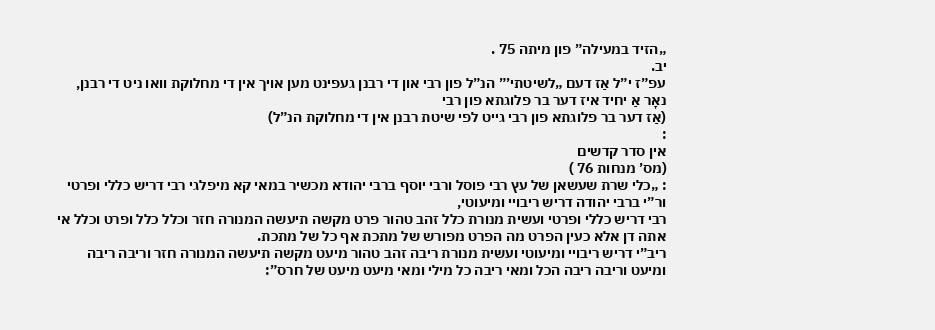„הזיד במעילה” פון מיתה 75 .
יב.
עפ”ז י”ל אַז דעם „לשיטתי’” הנ”ל פון רבי און די רבנן געפינט מען אויך אין די מחלוקת וואו ניט די רבנן,
נאָר אַ יחיד איז דער בר פלוגתא פון רבי
(אַז דער בר פלוגתא פון רבי גייט לפי שיטת רבנן אין די מחלוקת הנ”ל)
:
אין סדר קדשים
(מס’ מנחות 76 )
: „כלי שרת שעשאן של עץ רבי פוסל ורבי יוסף ברבי יהודא מכשיר במאי קא מיפלגי רבי דריש כללי ופרטי ור”י ברבי יהודה דריש ריבויי ומיעוטי,
רבי דריש כללי ופרטי ועשית מנורת כלל זהב טהור פרט מקשה תיעשה המנורה חזר וכלל כלל ופרט וכלל אי אתה דן אלא כעין הפרט מה הפרט מפורש של מתכת אף כל של מתכת.
ריב”י דריש ריבויי ומיעוטי ועשית מנורת ריבה זהב טהור מיעט מקשה תיעשה המנורה חזר וריבה ריבה ומיעט וריבה ריבה הכל ומאי ריבה כל מילי ומאי מיעט מיעט של חרס”: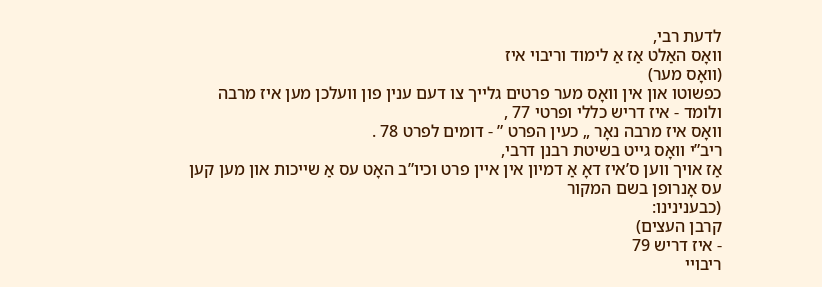לדעת רבי,
וואָס האַלט אַז אַ לימוד וריבוי איז
(וואָס מער)
כפשוטו און אין וואָס מער פרטים גלייך צו דעם ענין פון וועלכן מען איז מרבה ולומד - איז דריש כללי ופרטי 77 ,
וואָס איז מרבה נאָר „ כעין הפרט ” - דומים לפרט 78 .
ריב”י וואָס גייט בשיטת רבנן דרבי,
אַז אויך ווען ס’איז דאָ אַ דמיון אין איין פרט וכיו”ב האָט עס אַ שייכות און מען קען עס אָנרופן בשם המקור
(כבענינינו:
קרבן העצים)
- איז דריש 79
ריבויי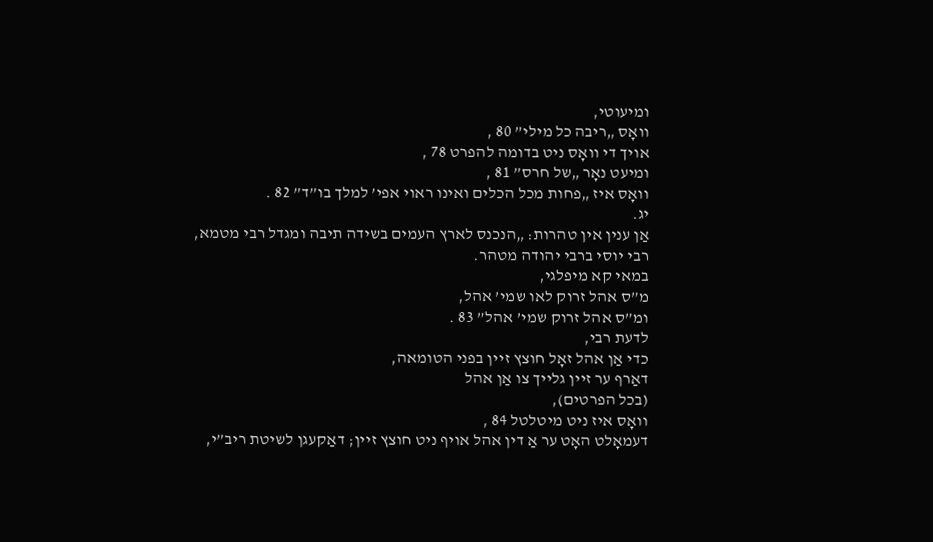ומיעוטי,
וואָס „ריבה כל מילי” 80 ,
אויך די וואָס ניט בדומה להפרט 78 ,
ומיעט נאָר „של חרס” 81 ,
וואָס איז „פחות מכל הכלים ואינו ראוי אפי’ למלך בו”ד” 82 .
יג.
אַן ענין אין טהרות: „הנכנס לארץ העמים בשידה תיבה ומגדל רבי מטמא,
רבי יוסי ברבי יהודה מטהר.
במאי קא מיפלגי,
מ”ס אהל זרוק לאו שמי’ אהל,
ומ”ס אהל זרוק שמי’ אהל” 83 .
לדעת רבי,
כדי אַן אהל זאָל חוצץ זיין בפני הטומאה,
דאַרף ער זיין גלייך צו אַן אהל
(בכל הפרטים),
וואָס איז ניט מיטלטל 84 ,
דעמאָלט האָט ער אַ דין אהל אויף ניט חוצץ זיין; דאַקעגן לשיטת ריב”י,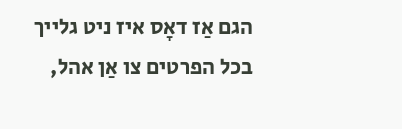הגם אַז דאָס איז ניט גלייך בכל הפרטים צו אַן אהל,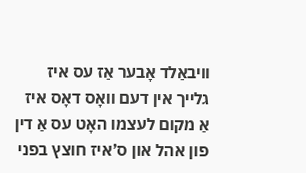וויבאַלד אָבער אַז עס איז גלייך אין דעם וואָס דאָס איז אַ מקום לעצמו האָט עס אַ דין פון אהל און ס’איז חוצץ בפני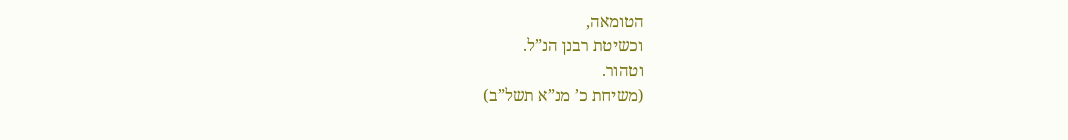הטומאה,
וכשיטת רבנן הנ”ל.
וטהור.
(משיחת כ’ מנ”א תשל”ב)